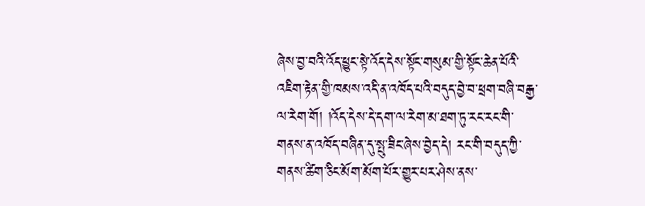ཞེས་བྱ་བའི་འོད་ཕྱུང་སྟེ་འོད་དེས་སྟོང་གསུམ་གྱི་སྟོང་ཆེན་པོའི་འཇིག་རྟེན་གྱི་ཁམས་འདི་ན་འཁོད་པའི་བདུད་བྱེ་བ་ཕྲག་བཞི་བརྒྱ་ལ་རེག་གོ། །འོད་དེས་དེ་དག་ལ་རེག་མ་ཐག་ཏུ་རང་རང་གི་གནས་ན་འཁོད་བཞིན་དུ་སྤུ་ཟིང་ཞེས་བྱེད་དེ། རང་གི་བདུད་ཀྱི་གནས་ཚིག་ཅིང་མོག་མོག་པོར་གྱུར་པར་ཤེས་ནས་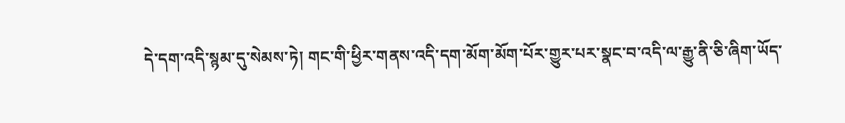དེ་དག་འདི་སྙམ་དུ་སེམས་ཏེ། གང་གི་ཕྱིར་གནས་འདི་དག་མོག་མོག་པོར་གྱུར་པར་སྣང་བ་འདི་ལ་རྒྱུ་ནི་ཅི་ཞིག་ཡོད་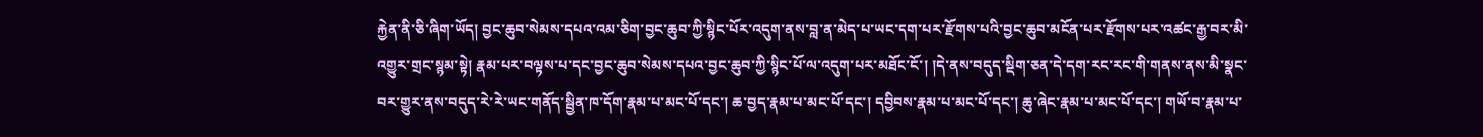རྐྱེན་ནི་ཅི་ཞིག་ཡོད། བྱང་ཆུབ་སེམས་དཔའ་འམ་ཅིག་བྱང་ཆུབ་ཀྱི་སྙིང་པོར་འདུག་ནས་བླ་ན་མེད་པ་ཡང་དག་པར་རྫོགས་པའི་བྱང་ཆུབ་མངོན་པར་རྫོགས་པར་འཚང་རྒྱ་བར་མི་འགྱུར་གྲང་སྙམ་སྟེ། རྣམ་པར་བལྟས་པ་དང་བྱང་ཆུབ་སེམས་དཔའ་བྱང་ཆུབ་ཀྱི་སྙིང་པོ་ལ་འདུག་པར་མཐོང་ངོ་། །དེ་ནས་བདུད་སྡིག་ཅན་དེ་དག་རང་རང་གི་གནས་ནས་མི་སྣང་བར་གྱུར་ནས་བདུད་རེ་རེ་ཡང་གནོད་སྦྱིན་ཁ་དོག་རྣམ་པ་མང་པོ་དང་། ཆ་བྱད་རྣམ་པ་མང་པོ་དང་། དབྱིབས་རྣམ་པ་མང་པོ་དང་། ཆུ་ཞེང་རྣམ་པ་མང་པོ་དང་། གཡོ་བ་རྣམ་པ་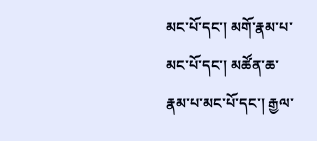མང་པོ་དང་། མགོ་རྣམ་པ་མང་པོ་དང་། མཚོན་ཆ་རྣམ་པ་མང་པོ་དང་། རྒྱལ་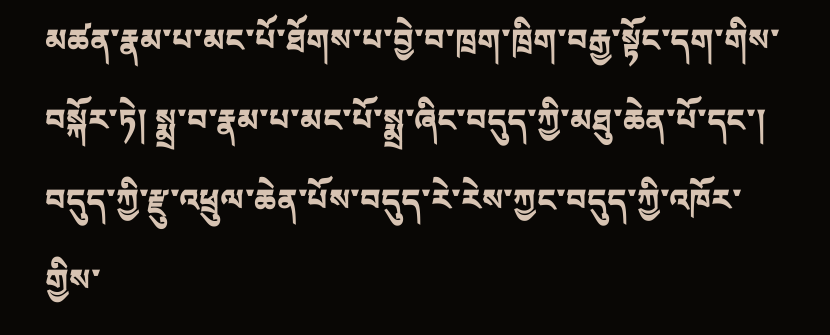མཚན་རྣམ་པ་མང་པོ་ཐོགས་པ་བྱེ་བ་ཁྲག་ཁྲིག་བརྒྱ་སྟོང་དག་གིས་བསྐོར་ཏེ། སྨྲ་བ་རྣམ་པ་མང་པོ་སྨྲ་ཞིང་བདུད་ཀྱི་མཐུ་ཆེན་པོ་དང་། བདུད་ཀྱི་རྫུ་འཕྲུལ་ཆེན་པོས་བདུད་རེ་རེས་ཀྱང་བདུད་ཀྱི་འཁོར་གྱིས་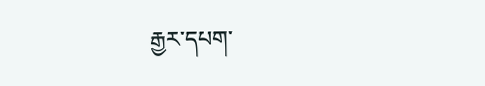རྒྱར་དཔག་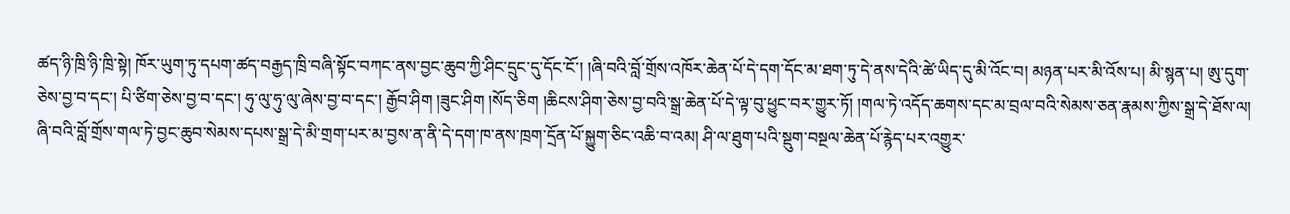ཚད་ཉི་ཁྲི་ཉི་ཁྲི་སྟེ། ཁོར་ཡུག་ཏུ་དཔག་ཚད་བརྒྱད་ཁྲི་བཞི་སྟོང་བཀང་ནས་བྱང་ཆུབ་ཀྱི་ཤིང་དྲུང་དུ་དོང་ངོ་། །ཞི་བའི་བློ་གྲོས་འཁོར་ཆེན་པོ་དེ་དག་དོང་མ་ཐག་ཏུ་དེ་ནས་དེའི་ཚེ་ཡིད་དུ་མི་འོང་བ། མཉན་པར་མི་འོས་པ། མི་སྙན་པ། ཨུ་དུག་ཅེས་བྱ་བ་དང་། པི་ཙིག་ཅེས་བྱ་བ་དང་། ཧུ་ལུ་ཧུ་ལུ་ཞེས་བྱ་བ་དང་། རྒྱོབ་ཤིག །ཟུང་ཤིག །སོད་ཅིག །ཆིངས་ཤིག་ཅེས་བྱ་བའི་སྒྲ་ཆེན་པོ་དེ་ལྟ་བུ་ཕྱུང་བར་གྱུར་ཏོ། །གལ་ཏེ་འདོད་ཆགས་དང་མ་བྲལ་བའི་སེམས་ཅན་རྣམས་ཀྱིས་སྒྲ་དེ་ཐོས་ལ། ཞི་བའི་བློ་གྲོས་གལ་ཏེ་བྱང་ཆུབ་སེམས་དཔས་སྒྲ་དེ་མི་གྲག་པར་མ་བྱས་ན་ནི་དེ་དག་ཁ་ནས་ཁྲག་དྲོན་པོ་སྐྱུག་ཅིང་འཆི་བ་འམ། ཤི་ལ་ཐུག་པའི་སྡུག་བསྔལ་ཆེན་པོ་རྙེད་པར་འགྱུར་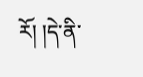རོ། །དེ་ནི་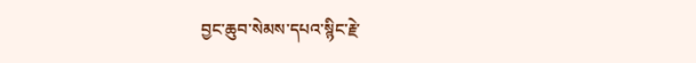བྱང་ཆུབ་སེམས་དཔའ་སྙིང་རྗེ་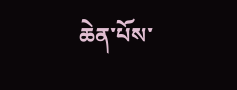ཆེན་པོས་